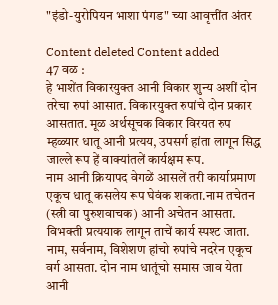"इंडो-युरोपियन भाशा पंगड" च्या आवृत्तींत अंतर

Content deleted Content added
47 वळ :
हे भाशेंत विकारयुक्त आनी विकार शुन्य अशीं दोन तरेचा रुपां आसात. विकारयुक्त रुपांचे दोन प्रकार आसतात. मूळ अर्थसूचक विकार विरयत रुप म्हळ्यार धातू आनी प्रत्यय, उपसर्ग हांता लागून सिद्ध जाल्ले रूप हें वाक्यांतलें कार्यक्षम रूप.
नाम आनी क्रियापद वेगळें आसलें तरी कार्याप्रमाण एकूच धातू कसलेय रूप घेवंक शकता.नाम तचेतन (स्त्री वा पुरुशवाचक) आनी अचेतन आसता. विभक्ती प्रत्ययाक लागून ताचें कार्य स्पश्ट जाता. नाम, सर्वनाम, विशेशण हांचो रुपांचे नदरेन एकूच वर्ग आसता. दोन नाम धातूंचो समास जाव येता आनी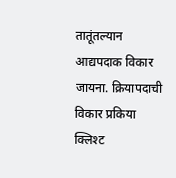तातूंतल्यान आद्यपदाक विकार जायना. क्रियापदाची विकार प्रकिया क्लिश्ट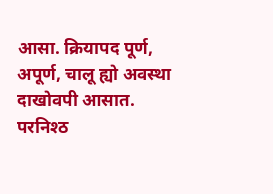आसा. क्रियापद पूर्ण, अपूर्ण, चालू ह्यो अवस्था दाखोवपी आसात. परनिश्ठ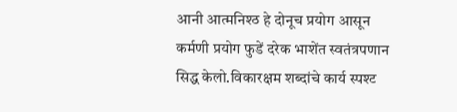आनी आत्मनिश्ठ हे दोनूच प्रयोग आसून कर्मणी प्रयोग फुडें दरेक भाशेंत स्वतंत्रपणान सिद्ध केलो.विकारक्षम शब्दांचे कार्य स्पश्ट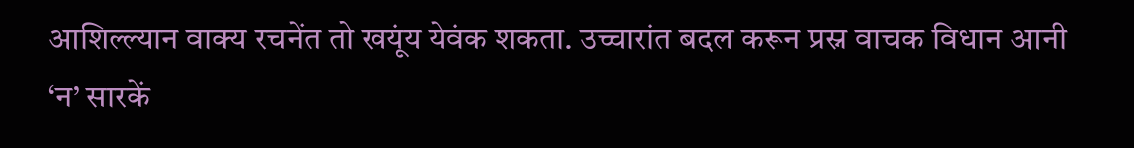आशिल्ल्यान वाक्य रचनेंत तो खयूंय येवंक शकता. उच्चारांत बदल करून प्रस्न वाचक विधान आनी ‘न’ सारकें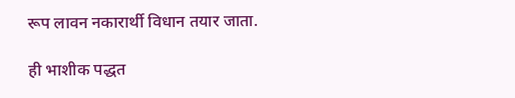रूप लावन नकारार्थी विधान तयार जाता.

ही भाशीक पद्धत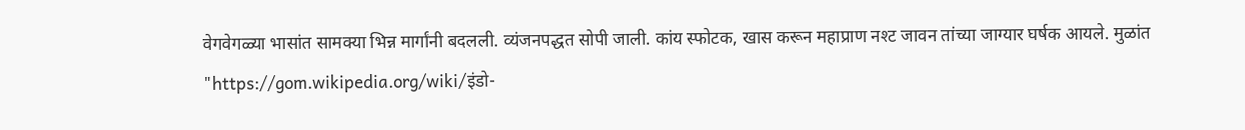वेगवेगळ्या भासांत सामक्या भिन्न मार्गांनी बदलली. व्यंजनपद्धत सोपी जाली. कांय स्फोटक, खास करून महाप्राण नश्ट जावन तांच्या जाग्यार घर्षक आयले. मुळांत
"https://gom.wikipedia.org/wiki/इंडो-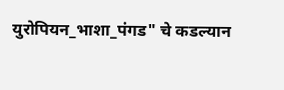युरोपियन_भाशा_पंगड" चे कडल्यान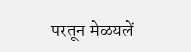परतून मेळयलें